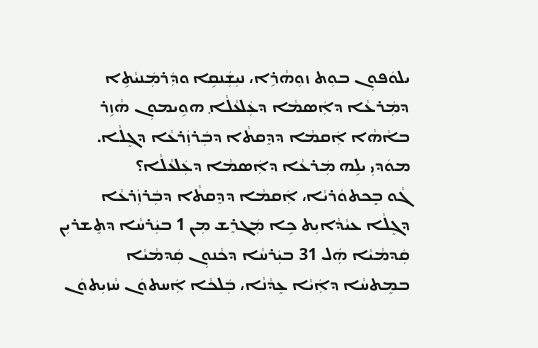ܝܠܘܿܦܘܼܢ ܒܘܼܬ ܙܘܼܗܵܪܹܐ، ܢܝܼܫܲܢܩܹܐ ܘܕܲܪܡܲܢܝܵܬܹܐ ܕܡܲܪܥܵܐ ܕܐܲܣܡܵܐ ܕܥܲܠܥܵܠܵܐ݂ ܗܘܹܝܡܘܼܢ ܗܵܙܹܪ ܒܐܵܗܵܐ ܐܲܩܡܵܐ ܕܕܸܩܬܵܐ ܕܒܲܪܙܲܪܥܵܐ ܕܓܸܠܵܐ.
ܡܘܿܕܝܼ ܝܠܹܗ ܡܲܪܥܵܐ ܕܐܲܣܡܵܐ ܕܥܲܠܥܵܠܵܐ؟
ܓܵܘ ܒܼܸܟܬܘܿܪܝܵܐ، ܐܲܩܡܵܐ ܕܕܸܩܬܵܐ ܕܒܲܪܙܲܪܥܵܐ ܕܓܸܠܵܐ ܥܝܵܕܵܐܝܼܬ ܟܹܐ ܡܲܓܪܸܫ ܡܼܢ 1 ܒܝܲܪܚܵܐ ܕܬܸܫܪܝܼܢ ܩܲܕܡܵܝܵܐ ܗܲܠ 31 ܒܝܲܪܚܵܐ ܕܟܵܢܘܼܢ ܩܲܕܡܵܝܵܐ ܒܡܸܬܚܵܐ ܕܐܲܝܵܐ ܥܸܕܵܢܵܐ، ܒܲܠܟܵܐ ܐܲܚܬܘܿܢ ܚܵܙܝܼܬܘܿܢ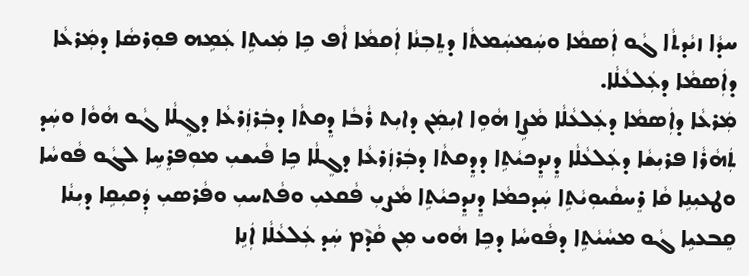ܚܕܵܐ ܙܝܵܕܬܵܐ ܓܵܘ ܐܲܣܡܵܐ ܘܚܲܡܚܲܡܬܵܐ ܕܬܸܒܼܢܵܐ ܐܲܩܡܵܐ ܐܵܦ ܟܹܐ ܡܲܝܬܹܐ ܥܲܡܹܗ ܦܘܼܪܣܵܐ ܕܡܲܪܥܵܐ ܕܐܲܣܡܵܐ ܕܥܲܠܥܵܠܵܐ.
ܡܲܪܥܵܐ ܕܐܲܣܡܵܐ ܕܥܲܠܥܵܠܵܐ ܡܵܨܹܐ ܗܵܘܹܐ ܐܝܼܡܲܢ ܕܐܝܼܬ ܪܵܒܵܐ ܕܸܩܬܵܐ ܕܒܲܪܙܲܪܥܵܐ ܕܓܸܠܵܐ ܓܵܘ ܗܵܘܵܐ ܘܚܲܕ ܬܲܗܵܪܵܐ ܦܪܝܼܫܵܐ ܕܥܲܠܥܵܠܵܐ ܕܸܢܕܸܟܝܵܬܹܐ ܕܕܸܩܬܵܐ ܕܒܲܪܙܲܪܥܵܐ ܕܓܸܠܵܐ ܟܹܐ ܦܵܝܫܝܼ ܡܘܼܦܪܸܚܹܐ ܠܓܵܘ ܦܵܘܚܵܐ ܘܛܥܝܼܢܹܐ ܩܵܐ ܪܸܚܩܵܝܘܼܝܵܬܹܐ ܚܲܕܟܡܵܐ ܕܸܢܕܸܟܝܵܬܹܐ ܡܵܨܝܼ ܦܵܩܥܝܼ ܘܦܵܬܚܝܼ ܘܦܵܪܣܝܼ ܕܲܩܝܼܩܹܐ ܕܝܼܢܵܐ ܩܸܒܥܝܹܐ ܓܵܘ ܡܚܵܝܵܬܹܐ ܕܦܵܘܚܵܐ ܕܟܹܐ ܗܵܘܝ ܡܼܢ ܩܵܕ݉ܡ ܚܲܕ ܥܲܠܥܵܠܵܐ ܐܲܢܹܐ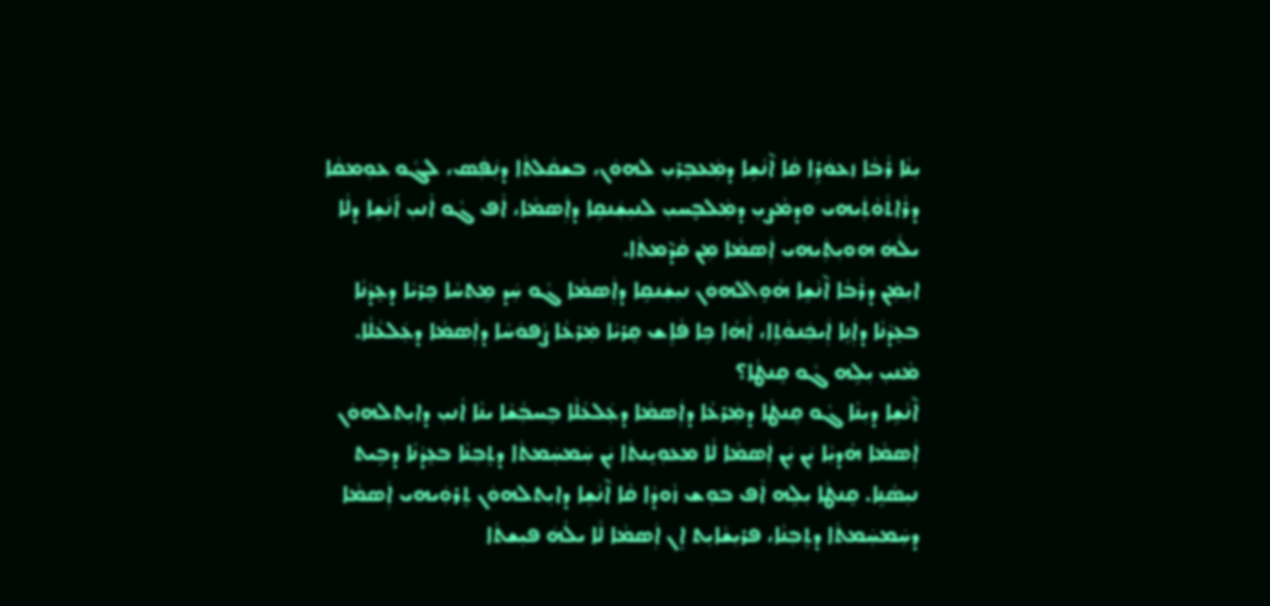ܝܼܢܵܐ ܪܵܒܵܐ ܙܥܘܿܪܹܐ ܩܵܐ ܐ݉ܢܵܫܹܐ ܕܡܲܥܒܼܸܪܝܼ ܠܗܘܿܢ، ܒܫܩܵܠܬܵܐ ܕܢܲܦܲܣ، ܠܓܵܘ ܥܘܼܡܩܵܐ ܕܪܵܐܬܵܘܵܬܲܝܗܝ ܘܕܡܵܨܝܼ ܕܡܲܠܒܼܸܚܝܼ ܠܢܝܼܫܲܢܩܹܐ ܕܐܲܣܡܵܐ، ܐܵܦ ܓܵܘ ܐܵܢܝܼ ܐ݇ܢܵܫܹܐ ܕܠܵܐ ܝܠܵܗܿ ܗܘܝܼܬܲܝܗܝ ܐܲܣܡܵܐ ܡܼܢ ܩܵܕ݉ܡܬܵܐ.
ܐܝܼܡܲܢ ܕܪܵܒܵܐ ܐ݉ܢܵܫܹܐ ܗܵܘܹܐܠܗܘܿܢ ܢܝܼܫܲܢܩܹܐ ܕܐܲܣܡܵܐ ܓܵܘ ܚܲܕ ܡܸܬܚܵܐ ܟܸܪܝܵܐ ܕܥܸܕܵܢܵܐ ܒܥܸܕܵܢܵܐ ܕܐܲܢܹܐ ܐܲܝܟܲܢܘܵܬܹܐ، ܐܵܗܵܐ ܟܹܐ ܦܵܐܹܫ ܩܸܪܝܵܐ ܡܲܪܥܵܐ ܨܵܦܘܿܚܵܐ ܕܐܲܣܡܵܐ ܕܥܲܠܥܵܠܵܐ.
ܡܵܢܝܼ ܝܼܠܹܗ ܓܵܘ ܩܸܢܛܵܐ؟
ܐ݉ܢܵܫܹܐ ܕܝܼܢܵܐ ܓܵܘ ܩܸܢܛܵܐ ܕܡܲܪܥܵܐ ܕܐܲܣܡܵܐ ܕܥܲܠܥܵܠܵܐ ܒܸܚܒܼܵܫܵܐ ܝܢܵܐ ܐܵܢܝܼ ܕܐܝܼܬܠܗܘܿܢ ܐܲܣܡܵܐ ܗܵܕܝܼܵܐ ܝܲܢ ܝܲܢ ܐܲܣܡܵܐ ܠܵܐ ܡܥܘܼܝܸܢܬܵܐ ܝܲܢ ܚܲܡܚܲܡܬܵܐ ܕܬܸܒܼܢܵܐ ܒܥܸܕܵܢܵܐ ܕܒܹܝܬ ܢܝܼܣܵܢܹܐ. ܩܸܢܛܵܐ ܝܼܠܹܗ ܐܵܦ ܒܘܼܫ ܙܵܘܕܵܐ ܩܵܐ ܐ݉ܢܵܫܹܐ ܕܐܝܼܬܠܗܘܿܢ ܬܸܪܘܲܝܗܝ ܐܲܣܡܵܐ ܕܚܲܡܚܲܡܬܵܐ ܕܬܸܒܼܢܵܐ، ܦܪܝܼܫܵܐܝܼܬ ܐܸܢ ܐܲܣܡܵܐ ܠܵܐ ܝܠܵܗܿ ܦܝܼܫܬܵܐ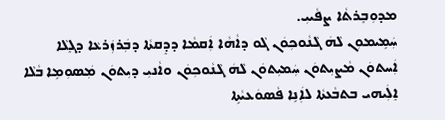ܡܕܘܼܒܸܪܬܵܐ ܨܦܵܝܝܼ.
ܚܲܡܹܝܡܘܼܢ ܠܵܗܿ ܓܵܢܵܘܟܼܘܿܢ ܓܵܘ ܕܐܵܗܵܐ ܐܲܩܡܵܐ ܕܕܸܩܬܵܐ ܕܒܲܪܙܲܪܥܵܐ ܕܓܸܠܵܐ
ܐܲܚܬܘܿܢ ܡܵܨܝܼܬܘܿܢ ܚܲܡܝܼܬܘܿܢ ܠܵܗܿ ܓܵܢܵܘܟܼܘܿܢ ܘܐܵܢܝܼ ܕܝܼܬܘܿܢ ܡܲܣܘܼܡܹܐ ܒܵܠܵܐ ܐܸܠܲܝܗܝ ܒܬܒܵܥܬܵܐ ܠܐܲܢܹܐ ܦܵܣܘܿܥܝܵܬܹܐ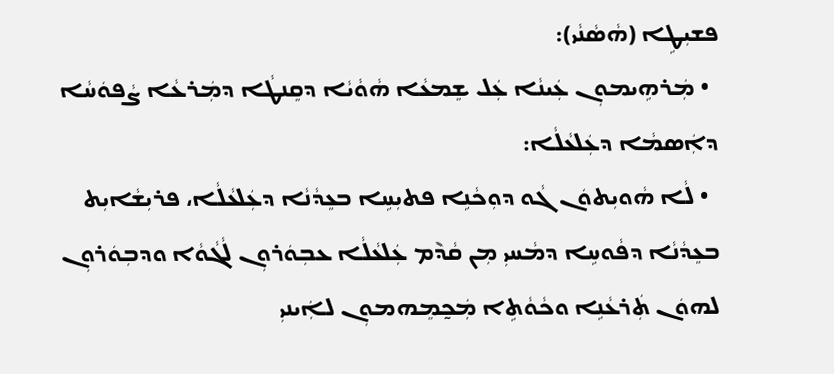ܦܫܝܼܛܹܐ (ܗܵܣܵܢܵܝ):
  • ܡܲܪܗܹܝܡܘܼܢ ܥܲܝܢܵܐ ܥܲܠ ܫܸܡܥܵܐ ܗܵܘܵܝܵܐ ܕܩܸܢܛܵܐ ܕܡܲܪܥܵܐ ܨܵܦܘܿܚܵܐ ܕܐܲܣܡܵܐ ܕܥܲܠܥܵܠܵܐ:
  • ܠܵܐ ܗܵܘܝܼܬܘܿܢ ܓܵܘ ܕܘܼܟܵܢܹܐ ܦܬܝܼܚܹܐ ܒܥܸܕܵܢܵܐ ܕܥܲܠܥܵܠܵܐ، ܦܪܝܼܫܵܐܝܼܬ ܒܥܸܕܵܢܵܐ ܕܦܵܘܚܹܐ ܕܡܵܚܝܼ ܡܼܢ ܩܵܕ݉ܡ ܥܲܠܥܵܠܵܐ ܥܒܼܘܿܪܘܼܢ ܠܵܓܵܘܵܐ ܘܕܒܼܘܿܪܘܼܢ ܠܗܘܿܢ ܬܲܪܥܵܢܹܐ ܘܟܵܘܵܬܹܐ ܡܲܟ̰ܡܸܗܡܘܼܢ ܠܐܲܝܢܝܼ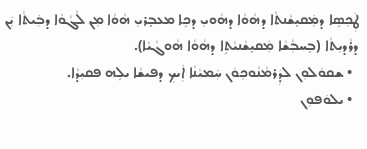ܛܲܟܼܣܹܐ ܕܡܲܩܝܸܫܵܢܬܵܐ ܕܗܵܘܵܐ ܕܗܵܘܝܼ ܕܟܹܐ ܡܥܒܼܸܪܝܼ ܗܵܘܵܐ ܡܼܢ ܠܵܓܵܘܵܐ ܕܒܲܝܬܵܐ ܝܲܢ ܕܪܵܕܝܼܬܵܐ (ܒܸܚܒܼܵܫܵܐ ܡܲܩܝܸܫܵܢܝܵܬܹܐ ܕܗܵܘܵܐ ܗܵܘܓܵܝܵܐ).
  • ܫܩܘܿܠܘܼܢ ܠܕܲܪܡܵܢܵܘܟܼܘܿܢ ܚܲܡܝܵܢܵܐ ܐܲܝܟܼ ܕܦܝܫܵܐ ܝܠܹܗ ܦܩܝܼܕܵܐ.
  • ܝܠܘܿܦܘܼܢ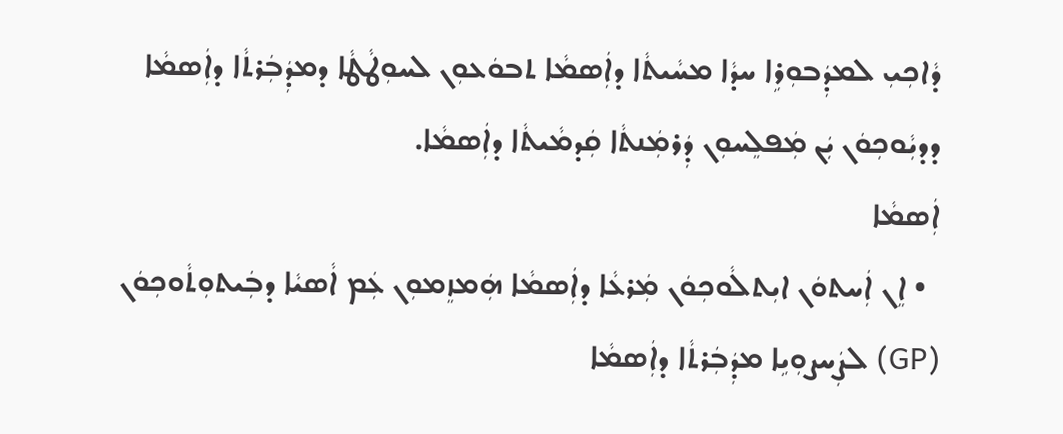ܕܵܐܟܼܝܼ ܠܡܕܲܒܘܼܪܹܐ ܚܕܵܐ ܡܚܵܝܬܵܐ ܕܐܲܣܡܵܐ ܬܒܘܿܥܘܼܢ ܠܚܘܼܛܵܛܵܐ ܕܡܕܲܒܲܪܬܵܐ ܕܐܲܣܡܵܐ ܕܕܝܼܵܘܟܼܘܿܢ ܝܲܢ ܡܲܦܠܸܚܘܼܢ ܕܲܪܡܲܢܬܵܐ ܩܲܕܡܵܝܬܵܐ ܕܐܲܣܡܵܐ.
ܐܲܣܡܵܐ
  • ܐܸܢ ܐܲܚܬܘܿܢ ܐܝܼܬܠܵܘܟܼܘܿܢ ܡܲܪܥܵܐ ܕܐܲܣܡܵܐ ܗܲܡܙܸܡܘܼܢ ܥܲܡ ܐܵܣܝܵܐ ܕܒܲܝܬܘܼܬܵܘܟܼܘܿܢ (GP) ܠܨܲܚܨܘܼܝܹܐ ܡܕܲܒܲܪܬܵܐ ܕܐܲܣܡܵܐ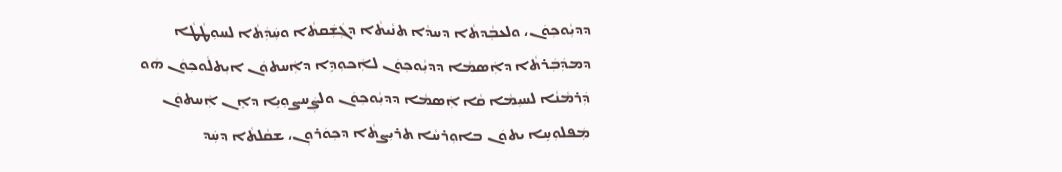ܕܕܝܼܵܘܟܼܘܿܢ، ܘܠܥܒܼܵܕܬܵܐ ܕܚܕܵܐ ܬܢܵܝܬܵܐ ܕܓܲܫܲܩܬܵܐ ܘܚܲܕܲܬܵܐ ܠܚܘܼܛܵܛܵܐ ܕܡܕܲܒܲܪܬܵܐ ܕܐܲܣܡܵܐ ܕܕܝܼܵܘܟܼܘܿܢ ܠܐܲܟܘܼܕܹܐ ܕܐܲܚܬܘܿܢ ܐܝܼܬܠܵܘܟܼܘܿܢ ܗܿܘ ܕܲܪܡܵܢܵܐ ܠܚܝܼܡܵܐ ܩܵܐ ܐܲܣܡܵܐ ܕܕܝܼܵܘܟܼܘܿܢ ܘܠܨܲܚܨܘܼܝܹܐ ܕܐܸܢ ܐܲܚܬܘܿܢ ܡܲܦܠܘܼܚܹܐ ܝܬܘܿܢ ܒܐܘܼܪܚܵܐ ܬܪܝܼܨܬܵܐ ܕܟܼܘܿܪܘܼܢ، ܫܩܵܠܬܵܐ ܕܚܲܕ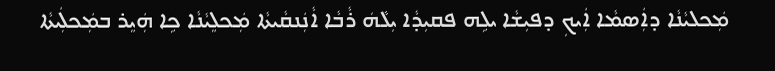ܡܲܟܠܝܵܢܵܐ ܕܐܲܣܡܵܐ ܐܲܝܟܼ ܕܦܝܼܫܵܐ ܝܠܹܗ ܦܩܝܼܕܵܐ ܝܼܠܵܗܿ ܪܵܒܵܐ ܐܵܢܲܢܩܵܝܬܵܐ ܡܲܟܠܸܝܵܢܵܐ ܟܹܐ ܗܲܝܸܪ ܒܡܲܟܠܲܝܬܵܐ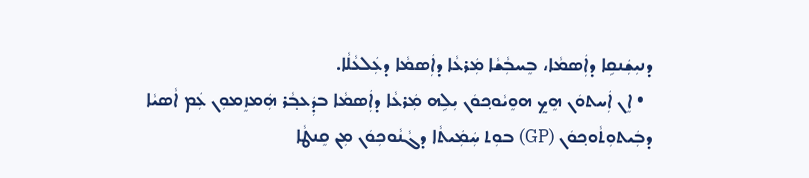ܕܢܝܼܫܲܢܩܹܐ ܕܐܲܣܡܵܐ، ܒܸܚܒܼܵܫܵܐ ܡܲܪܥܵܐ ܕܐܲܣܡܵܐ ܕܥܲܠܥܵܠܵܐ.
  • ܐܸܢ ܐܲܚܬܘܿܢ ܗܸܟ̰ ܗܘܸܝܵܘܟ݂ܘܿܢ ܝܼܠܹܗ ܡܲܪܥܵܐ ܕܐܲܣܡܵܐ ܒܕܲܥܒ݂ܵܪ ܗܲܡܙܸܡܘܼܢ ܥܲܡ ܐܵܣܝܵܐ ܕܒܲܝܬܘܼܬܵܘܟ݂ܘܿܢ (GP) ܒܘܼܬ ܚܲܡܲܝܬܵܐ ܕܓܵܢܵܘܟܼܘܿܢ ܡܼܢ ܩܸܢܛܵܐ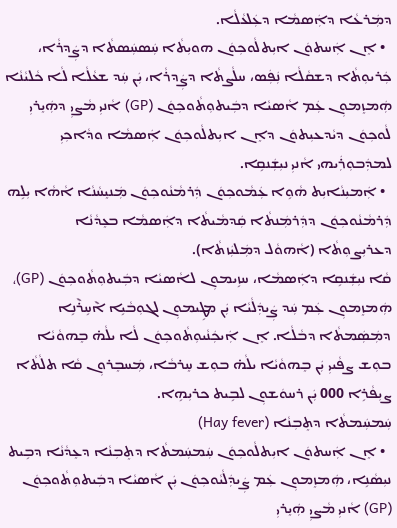ܕܡܲܪܥܵܐ ܕܐܲܣܡܵܐ ܕܥܲܠܥܵܠܵܐ.
  • ܐܸܢ ܐܲܚܬܘܿܢ ܐܝܼܬܠܵܘܟܼܘܿܢ ܗܘܝܼܬܵܐ ܚܲܣܚܲܣܬܵܐ ܕܨܲܕܪܵܐ، ܟܲܪܝܘܼܬܵܐ ܕܫܩܵܠܵܐ ܢܲܦܲܣ، ܚܠܵܨܬܵܐ ܕܨܲܕܪܵܐ، ܝܲܢ ܚܲܕ ܫܥܵܠܵܐ ܠܵܐ ܟܵܠܝܵܢܵܐ ܗܲܡܙܸܡܘܼܢ ܥܲܡ ܐܵܣܝܵܐ ܕܒܲܝܬܘܼܬܵܘܟܼܘܿܢ (GP) ܐܵܢܝܼ ܡܵܨܝܼ ܕܗܲܝܸܪܝܼ ܠܵܘܟܼܘܿܢ ܕܝܵܕܥܝܼܬܘܿܢ ܕܐܸܢ ܐܝܼܬܠܵܘܟܼܘܿܢ ܐܲܣܡܵܐ ܘܕܵܐܟܼܝܼ ܠܡܕܲܒܘܼܪܲܝܗܝ ܐܵܢܝܼ ܢܝܼܫܲܢܩܹܐ.
  • ܐܲܡܝܼܢܵܐܝܼܬ ܗܵܘܹܐ ܥܲܡܵܘܟܼܘܿܢ ܕܲܪܡܵܢܵܘܟܼܘܿܢ ܡܲܢܝܸܚܵܢܵܐ ܐܵܗܵܐ ܝܼܠܹܗ ܕܲܪܡܵܢܵܘܟܼܘܿܢ ܕܕܲܪܡܲܢܬܵܐ ܩܲܕܡܵܝܬܵܐ ܕܐܲܣܡܵܐ ܒܥܸܕܵܢܵܐ ܕܥܪܝܼܨܘܼܬܵܐ (ܐܵܗܘܵܠ ܕܡܲܠܝܲܙܬܵܐ).
ܩܵܐ ܢܝܼܫܲܢܩܹܐ ܕܐܲܣܡܵܐ، ܚܙܹܝܡܘܼܢ ܠܐܵܣܝܵܐ ܕܒܲܝܬܘܼܬܵܘܟܼܘܿܢ (GP)، ܗܲܡܙܸܡܘܼܢ ܥܲܡ ܚܲܕ ܨܲܝܕܲܠܵܝܵܐ ܝܲܢ ܡܛܹܝܡܘܼܢ ܠܓܘܼܒܵܝܹܐ ܐ݉ܚܹܪ݉ܢܹܐ ܕܡܲܣܲܡܬܵܐ ܕܒܵܠܵܐ. ܐܸܢ ܐܲܝܟܲܢܵܝܘܼܬܵܘܟܼܘܿܢ ܠܵܐ ܝܠܵܗ̇ ܒܸܗܘܵܝܵܐ ܒܘܼܫ ܨܦܵܝܝܼ ܝܲܢ ܒܸܗܘܵܝܵܐ ܝܠܵܗ̇ ܒܘܼܫ ܚܸܪܒܵܐ، ܡܲܚܒܸܪܘܼܢ ܩܵܐ ܬܠܵܬܵܐ ܨܝܼܦܵܪܹܐ 000 ܝܲܢ ܪܚܘܿܫܘܼܢ ܠܒܹܝܬ ܟܪܝܼܗܹܐ.
ܚܲܡܚܲܡܬܵܐ ܕܬܸܒܼܢܵܐ (Hay fever)
  • ܐܸܢ ܐܲܚܬܘܿܢ ܐܝܼܬܠܵܘܟܼܘܿܢ ܚܲܡܚܲܡܬܵܐ ܕܬܸܒܼܢܵܐ ܕܥܸܕܵܢܵܐ ܕܒܹܝܬ ܢܝܼܣܵܢܹܐ، ܗܲܡܙܸܡܘܼܢ ܥܲܡ ܨܲܝܕܲܠܵܝܵܘܟܼܘܿܢ ܝܲܢ ܐܵܣܝܵܐ ܕܒܲܝܬܘܼܬܵܘܟܼܘܿܢ (GP) ܐܵܢܝܼ ܡܵܨܝܼ ܗܲܝܸܪܝܼ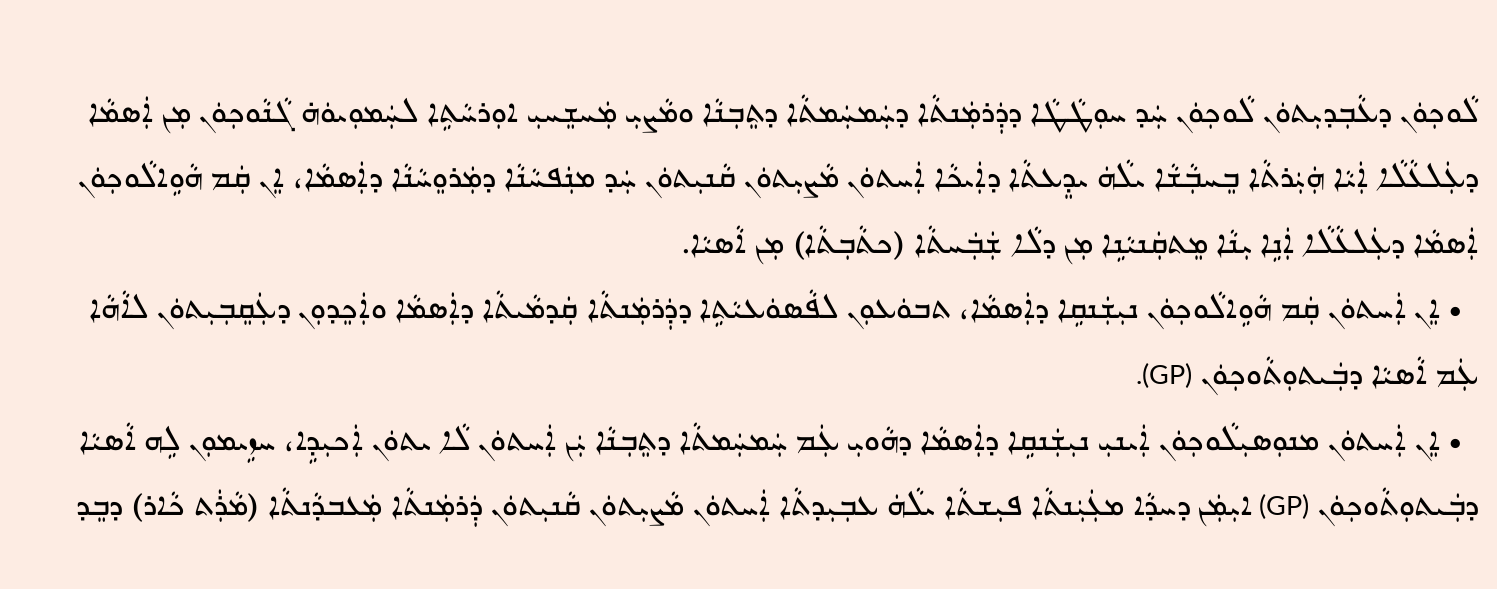ܠܵܘܟܼܘܿܢ ܕܥܵܒܼܕܝܼܬܘܿܢ ܠܵܘܟܼܘܿܢ ܚܲܕ ܚܘܼܛܵܛܵܐ ܕܕܲܪܡܲܢܬܵܐ ܕܚܲܡܚܲܡܬܵܐ ܕܬܸܒܼܢܵܐ ܘܡܵܨܝܼ ܡܲܚܫܸܚܝܼ ܐܘܼܪܚܵܬܹܐ ܠܚܲܡܘܼܝܘܿܗ̇ ܓܵܢܵܘܟܼܘܿܢ ܡܼܢ ܐܲܣܡܵܐ ܕܥܲܠܥܵܠܵܐ ܐܲܝܵܐ ܗܲܝܲܪܬܵܐ ܒܸܚܒܼܵܫܵܐ ܝܠܵܗܿ ܝܕܸܥܬܵܐ ܕܐܲܝܟܵܐ ܐܲܚܬܘܿܢ ܡܵܨܝܼܬܘܿܢ ܩܵܢܝܼܬܘܿܢ ܚܲܕ ܡܢܲܦܚܵܢܵܐ ܕܡܲܪܘܸܚܵܢܵܐ ܕܐܲܣܡܵܐ، ܐܸܢ ܩܲܡ ܗܵܘܹܐܠܵܘܟܼܘܿܢ ܐܲܣܡܵܐ ܕܥܲܠܥܵܠܵܐ ܐܲܢܹܐ ܝܼܢܵܐ ܡܸܬܩܲܢܝܵܢܹܐ ܡܼܢ ܕܠܵܐ ܫܲܒܲܚܬܵܐ (ܟܬܵܒܼܬܵܐ) ܡܼܢ ܐܵܣܝܵܐ.
  • ܐܸܢ ܐܲܚܬܘܿܢ ܩܲܡ ܗܵܘܹܐܠܵܘܟܼܘܿܢ ܢܝܼܫܲܢܩܹܐ ܕܐܲܣܡܵܐ، ܬܒܘܿܥܘܼܢ ܠܦܵܣܘܿܥܝܵܬܹܐ ܕܕܲܪܡܲܢܬܵܐ ܩܲܕܡܵܝܬܵܐ ܕܐܲܣܡܵܐ ܘܐܲܟܸܕܘܼܢ ܕܥܲܩܸܒܼܝܼܬܘܿܢ ܠܐܵܗܵܐ ܥܲܡ ܐܵܣܝܵܐ ܕܒܲܝܬܘܼܬܵܘܟܼܘܿܢ (GP).
  • ܐܸܢ ܐܲܚܬܘܿܢ ܡܢܘܼܣܝܼܠܵܘܟܼܘܿܢ ܐܲܝܢܝܼ ܢܝܼܫܲܢܩܹܐ ܕܐܲܣܡܵܐ ܕܗܵܘܝܼ ܥܲܡ ܚܲܡܚܲܡܬܵܐ ܕܬܸܒܼܢܵܐ ܝܲܢ ܐܲܚܬܘܿܢ ܠܵܐ ܝܬܘܿܢ ܐܲܟܝܼܕܹܐ، ܚܙܹܝܡܘܼܢ ܠܹܗ ܐܵܣܝܵܐ ܕܒܲܝܬܘܼܬܵܘܟܼܘܿܢ (GP) ܐܝܼܡܲܢ ܕܚܕܵܐ ܡܥܲܝܲܢܬܵܐ ܦܝܼܫܬܵܐ ܝܠܵܗܿ ܥܒܼܝܼܕܬܵܐ ܐܲܚܬܘܿܢ ܡܵܨܝܼܬܘܿܢ ܩܵܢܝܼܬܘܿܢ ܕܲܪܡܲܢܬܵܐ ܡܲܥܒܕܵܢܬܵܐ (ܡܵܪܲܬ ܟܵܐܪ) ܕܒܸܕ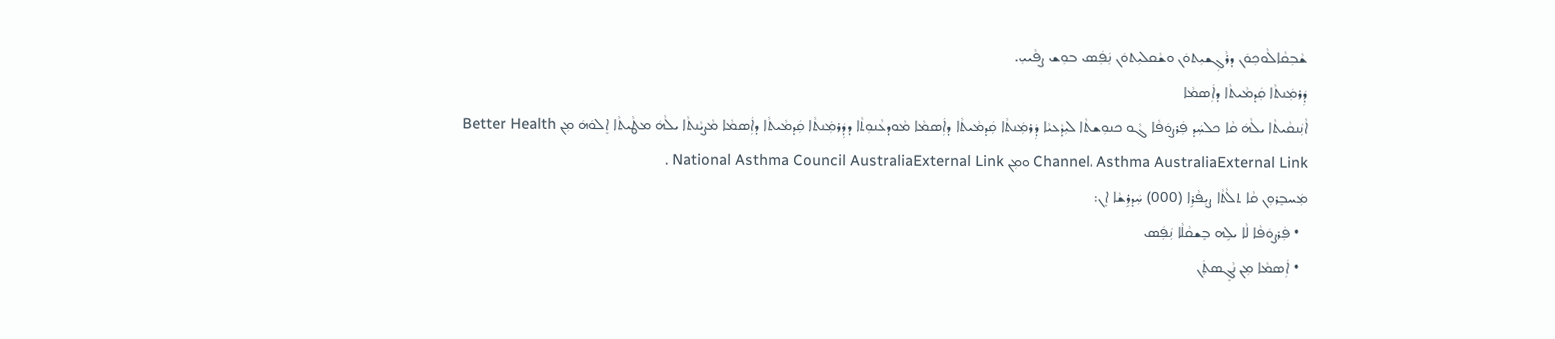ܫܵܒܼܩܵܐܠܵܘܟܼܘܿܢ ܕܪܵܓܼܫܝܼܬܘܿܢ ܘܫܵܩܠܝܼܬܘܿܢ ܢܲܦܲܣ ܒܘܼܫ ܨܦܵܝܝܼ.
ܕܲܪܡܲܢܬܵܐ ܩܲܕܡܵܝܬܵܐ ܕܐܲܣܡܵܐ
ܐܵܢܲܢܩܵܝܬܵܐ ܝܠܵܗܿ ܩܵܐ ܟܠܚܲܕ ܦܲܪܨܘܿܦܵܐ ܓܵܘ ܟܢܘܼܫܬܵܐ ܠܝܼܕܵܥܝܵܐ ܕܲܪܡܲܢܬܵܐ ܩܲܕܡܵܝܬܵܐ ܕܐܲܣܡܵܐ ܡܵܘܕܥܵܢܘܼܬܵܐ ܕܕܲܪܡܲܢܬܵܐ ܩܲܕܡܵܝܬܵܐ ܕܐܲܣܡܵܐ ܡܵܨܝܵܢܬܵܐ ܝܠܵܗܿ ܡܛܵܝܬܵܐ ܐܸܠܘܿܗܿ ܡܼܢ Better Health Channel، Asthma AustraliaExternal Link ܘܡܼܢ National Asthma Council AustraliaExternal Link .
ܡܲܚܒܸܪܘܼܢ ܩܵܐ ܬܠܵܬܵܐ ܨܝܼܦܵܪܹܐ (000) ܚܲܕܪܹܫܵܐ ܐܸܢ:
  • ܦܲܪܨܘܿܦܵܐ ܠܵܐ ܝܠܹܗ ܒܸܫܩܵܠܵܐ ܢܲܦܲܣ
  • ܐܲܣܡܵܐ ܡܼܢ ܢܵܓܸܣܬܲܢ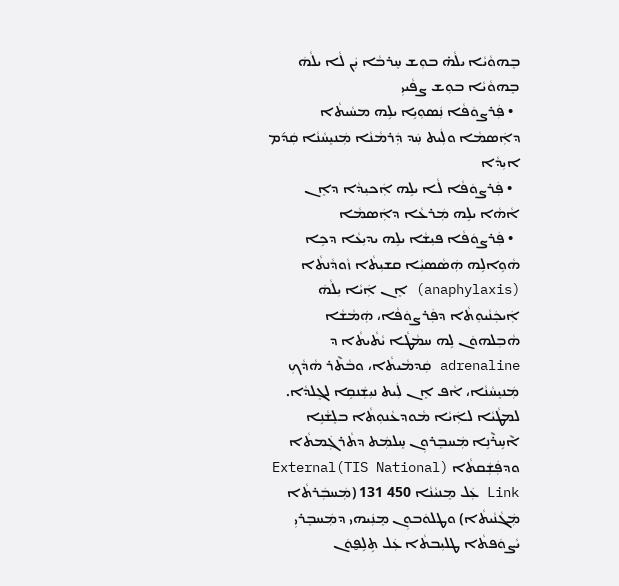ܒܸܗܘܵܝܵܐ ܝܠܵܗ̇ ܒܘܼܫ ܚܸܪܒܵܐ ܝܲܢ ܠܵܐ ܝܠܵܗܿ ܒܸܗܘܵܝܵܐ ܒܘܼܫ ܨܦܵܝܝܼ
  • ܦܲܪܨܘܿܦܵܐ ܢܲܣܘܼܝܹܐ ܝܠܹܗ ܡܚܵܝܬܵܐ ܕܐܲܣܡܵܐ ܘܠܲܝܬ ܚܲܕ ܕܲܪܡܵܢܵܐ ܡܲܢܝܸܚܵܢܵܐ ܩܲܕ݇ܡ ܐܝܼܕܵܐ
  • ܦܲܪܨܘܿܦܵܐ ܠܵܐ ܝܠܹܗ ܐܲܟܝܼܕܵܐ ܕܐܸܢ ܐܵܗܵܐ ܝܠܹܗ ܡܲܪܥܵܐ ܕܐܲܣܡܵܐ
  • ܦܲܪܨܘܿܦܵܐ ܦܝܼܫܵܐ ܝܠܹܗ ܝܕܝܼܥܵܐ ܕܟܹܐ ܗܵܘܹܐܠܹܗ ܗܲܣܵܣܝܼܵܐ ܩܫܝܼܬܵܐ ܙܵܘܕܵܢܬܵܐ (anaphylaxis) ܐܸܢ ܐܲܝܵܐ ܝܼܠܵܗܿ ܐܲܝܟܲܢܵܝܘܼܬܵܐ ܕܦܲܪܨܘܿܦܵܐ، ܗܲܡܵܫܵܐ ܗܵܒܼܠܗܘܿܢ ܠܹܗ ܚܡܵܛܵܐ ܝܵܬܵܝܬܵܐ ܕ adrenaline ܩܲܕܡܵܝܬܵܐ، ܘܒܵܬ݉ܪ ܗܵܕܵܟܼ ܡܲܢܝܸܚܵܢܵܐ، ܐܵܦ ܐܸܢ ܠܲܝܬ ܢܝܼܫܲܢܩܹܐ ܠܓܸܠܕܵܐ.
ܠܡܛܵܝܵܐ ܠܐܲܝܵܐ ܡܵܘܕܥܵܢܘܼܬܵܐ ܒܠܸܫܵܢܹܐ ܐ݉ܚܹܪ݉ܢܹܐ ܡܲܚܒܸܪܘܼܢ ܚܸܠܡܲܬ ܕܬܵܪܓܲܡܬܵܐ ܘܕܦܲܫܲܩܬܵܐ (TIS National)External Link ܥܲܠ ܡܸܢܝܵܢܵܐ 450 131 (ܡܲܚܒܲܪܬܵܐ ܡܲܓܵܢܵܝܬܵܐ) ܘܛܠܘܿܒܘܼܢ ܡܸܢܲܝܗܝ ܕܡܲܚܒܸܪܝܼ ܝܵܨܘܿܦܬܵܐ ܛܠܝܼܒܬܵܐ ܥܲܠ ܬܹܠܹܦ̮ܘܿܢ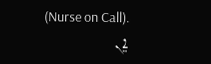(Nurse on Call).
ܐܸܢ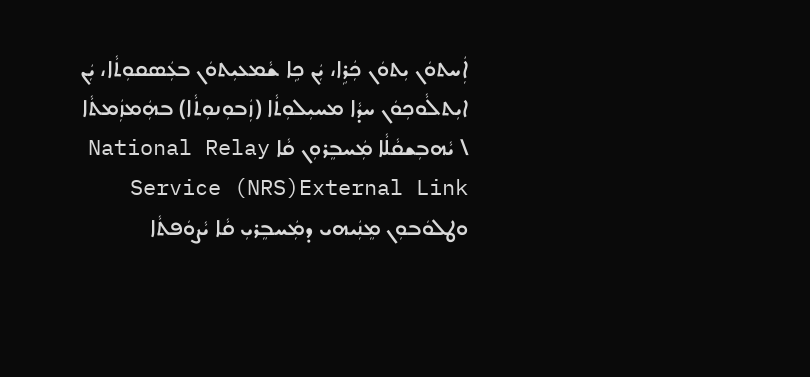ܐܲܚܬܘܿܢ ܝܼܬܘܿܢ ܟܲܪܹܐ، ܝܲܢ ܟܹܐ ܫܵܡܥܝܼܬܘܿܢ ܒܥܲܣܩܘܼܬܵܐ، ܝܲܢ ܐܝܼܬܠܵܘܟܼܘܿܢ ܚܕܵܐ ܡܚܝܼܠܘܼܬܵܐ (ܙܲܒܘܼܢܘܼܬܵܐ) ܒܗܲܡܙܲܡܬܵܐ \ ܝܵܗܒܼܫܩܵܠܵܐ ܡܲܚܒܸܪܘܼܢ ܩܵܐ National Relay Service (NRS)External Link ܘܛܠܘܿܒܘܼܢ ܡܸܢܲܝܗܝ ܕܡܲܚܒܸܪܝܼ ܩܵܐ ܝܵܨܘܿܦܬܵܐ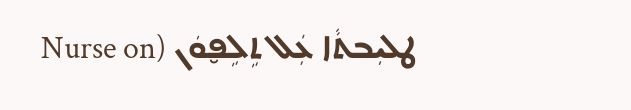ܛܠܝܼܒܬܵܐ ܥܲܠ ܬܹܠܹܦ̮ܘܿܢ (Nurse on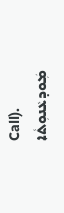Call).
ܡܲܘܕܥܵܢܘܼܬܵܐ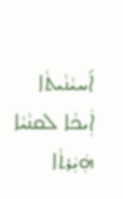ܐ݇ܚܝܵܢܵܝܬܵܐ
ܐܲܝܟܵܐ ܠܩܢܵܝܵܐ ܗܲܝܲܪܬܵܐ